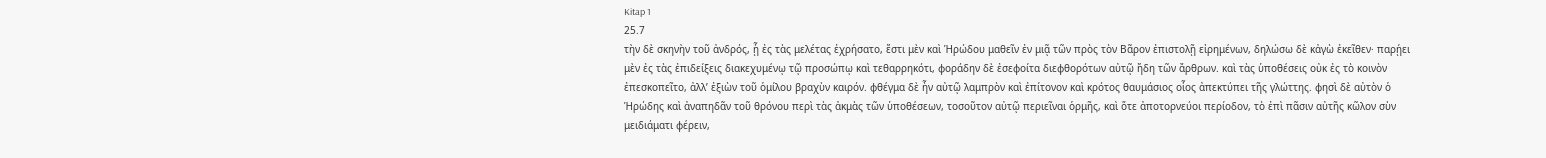Kitap 1
25.7
τὴν δὲ σκηνὴν τοῦ ἀνδρός, ᾗ ἐς τὰς μελέτας ἐχρήσατο, ἔστι μὲν καὶ Ἡρώδου μαθεῖν ἐν μιᾷ τῶν πρὸς τὸν Βᾶρον ἐπιστολῇ εἰρημένων, δηλώσω δὲ κἀγὼ ἐκεῖθεν· παρῄει μὲν ἐς τὰς ἐπιδείξεις διακεχυμένῳ τῷ προσώπῳ καὶ τεθαρρηκότι, φοράδην δὲ ἐσεφοίτα διεφθορότων αὐτῷ ἤδη τῶν ἄρθρων. καὶ τὰς ὑποθέσεις οὐκ ἐς τὸ κοινὸν ἐπεσκοπεῖτο, ἀλλʼ ἐξιὼν τοῦ ὁμίλου βραχὺν καιρόν. φθέγμα δὲ ἦν αὐτῷ λαμπρὸν καὶ ἐπίτονον καὶ κρότος θαυμάσιος οἷος ἀπεκτύπει τῆς γλώττης. φησὶ δὲ αὐτὸν ὁ Ἡρώδης καὶ ἀναπηδᾶν τοῦ θρόνου περὶ τὰς ἀκμὰς τῶν ὑποθέσεων, τοσοῦτον αὐτῷ περιεῖναι ὁρμῆς, καὶ ὅτε ἀποτορνεύοι περίοδον, τὸ ἐπὶ πᾶσιν αὐτῆς κῶλον σὺν μειδιάματι φέρειν,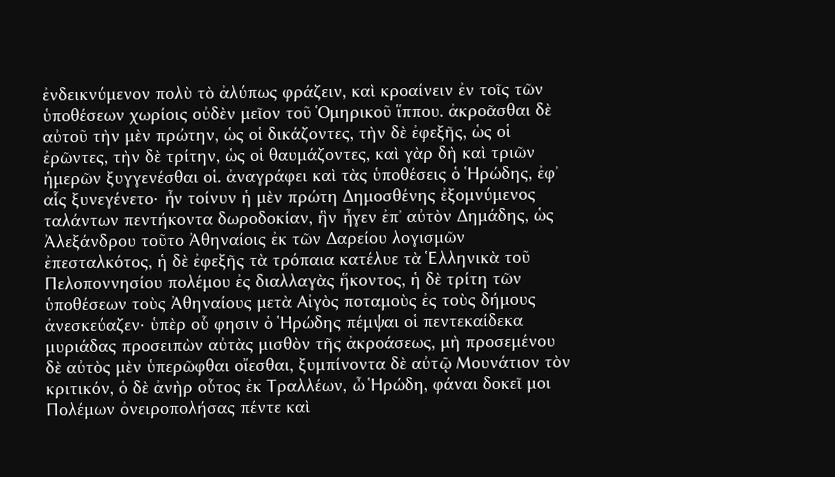ἐνδεικνύμενον πολὺ τὸ ἀλύπως φράζειν, καὶ κροαίνειν ἐν τοῖς τῶν ὑποθέσεων χωρίοις οὐδὲν μεῖον τοῦ Ὁμηρικοῦ ἵππου. ἀκροᾶσθαι δὲ αὐτοῦ τὴν μὲν πρώτην, ὡς οἱ δικάζοντες, τὴν δὲ ἐφεξῆς, ὡς οἱ ἐρῶντες, τὴν δὲ τρίτην, ὡς οἱ θαυμάζοντες, καὶ γὰρ δὴ καὶ τριῶν ἡμερῶν ξυγγενέσθαι οἱ. ἀναγράφει καὶ τὰς ὑποθέσεις ὁ Ἡρώδης, ἐφʼ αἷς ξυνεγένετο· ἦν τοίνυν ἡ μὲν πρώτη Δημοσθένης ἐξομνύμενος ταλάντων πεντήκοντα δωροδοκίαν, ἣν ἦγεν ἐπʼ αὐτὸν Δημάδης, ὡς Ἀλεξάνδρου τοῦτο Ἀθηναίοις ἐκ τῶν Δαρείου λογισμῶν ἐπεσταλκότος, ἡ δὲ ἐφεξῆς τὰ τρόπαια κατέλυε τὰ Ἑλληνικὰ τοῦ Πελοποννησίου πολέμου ἐς διαλλαγὰς ἥκοντος, ἡ δὲ τρίτη τῶν ὑποθέσεων τοὺς Ἀθηναίους μετὰ Αἰγὸς ποταμοὺς ἐς τοὺς δήμους ἀνεσκεύαζεν· ὑπὲρ οὗ φησιν ὁ Ἡρώδης πέμψαι οἱ πεντεκαίδεκα μυριάδας προσειπὼν αὐτὰς μισθὸν τῆς ἀκροάσεως, μὴ προσεμένου δὲ αὐτὸς μὲν ὑπερῶφθαι οἴεσθαι, ξυμπίνοντα δὲ αὐτῷ Μουνάτιον τὸν κριτικόν, ὁ δὲ ἀνὴρ οὗτος ἐκ Τραλλέων, ὦ Ἡρώδη, φάναι δοκεῖ μοι Πολέμων ὀνειροπολήσας πέντε καὶ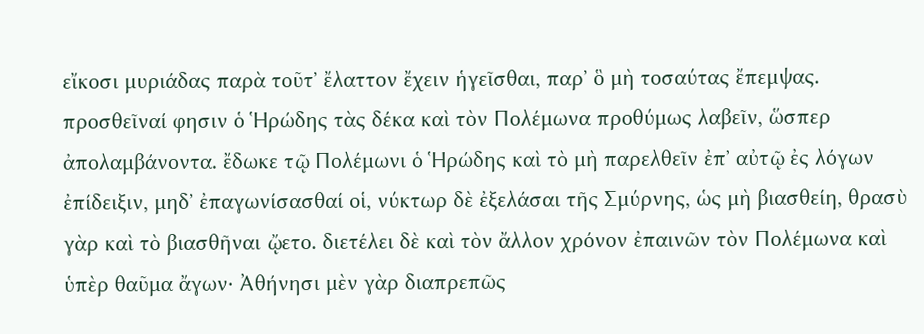εἴκοσι μυριάδας παρὰ τοῦτʼ ἔλαττον ἔχειν ἡγεῖσθαι, παρʼ ὃ μὴ τοσαύτας ἔπεμψας. προσθεῖναί φησιν ὁ Ἡρώδης τὰς δέκα καὶ τὸν Πολέμωνα προθύμως λαβεῖν, ὥσπερ ἀπολαμβάνοντα. ἔδωκε τῷ Πολέμωνι ὁ Ἡρώδης καὶ τὸ μὴ παρελθεῖν ἐπʼ αὐτῷ ἐς λόγων ἐπίδειξιν, μηδʼ ἐπαγωνίσασθαί οἱ, νύκτωρ δὲ ἐξελάσαι τῆς Σμύρνης, ὡς μὴ βιασθείη, θρασὺ γὰρ καὶ τὸ βιασθῆναι ᾤετο. διετέλει δὲ καὶ τὸν ἄλλον χρόνον ἐπαινῶν τὸν Πολέμωνα καὶ ὑπὲρ θαῦμα ἄγων· Ἀθήνησι μὲν γὰρ διαπρεπῶς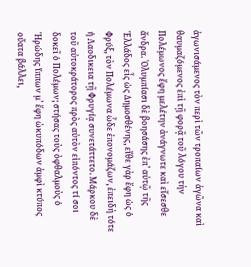ἀγωνισάμενος τὸν περὶ τῶν τροπαίων ἀγῶνα καὶ θαυμαζόμενος ἐπὶ τῇ φορᾷ τοῦ λόγου τὴν Πολέμωνος ἔφη μελέτην ἀνάγνωτε καὶ εἴσεσθε ἄνδρα. Ὀλυμπίασι δὲ βοησάσης ἐπʼ αὐτῷ τῆς Ἑλλάδος εἶς ὡς Δημοσθένης, εἴθε γὰρ ἔφη ὡς ὁ Φρύξ, τὸν Πολέμωνα ὧδε ἐπονομάζων, ἐπειδὴ τότε ἡ Λαοδικεια τῇ Φρυγίᾳ συνετάττετο. Μάρκου δὲ τοῦ αὐτοκράτορος πρὸς αὐτὸν εἰπόντος τί σοι δοκεῖ ὁ Πολέμων; στήσας τοὺς ὀφθαλμοὺς ὁ Ἡρώδης ἵππων μʼ ἔφη ὠκυπόδων ἀμφὶ κτύπος οὔατα βάλλει,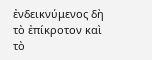ἐνδεικνύμενος δὴ τὸ ἐπίκροτον καὶ τὸ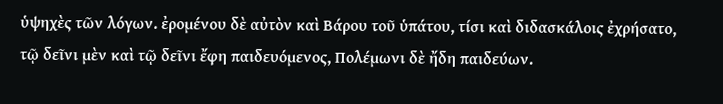ὑψηχὲς τῶν λόγων. ἐρομένου δὲ αὐτὸν καὶ Βάρου τοῦ ὑπάτου, τίσι καὶ διδασκάλοις ἐχρήσατο, τῷ δεῖνι μὲν καὶ τῷ δεῖνι ἔφη παιδευόμενος, Πολέμωνι δὲ ἤδη παιδεύων.